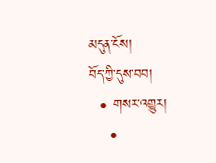མདུན་ངོས།
བོད་ཀྱི་དུས་བབ།
  • གསར་འགྱུར།
    •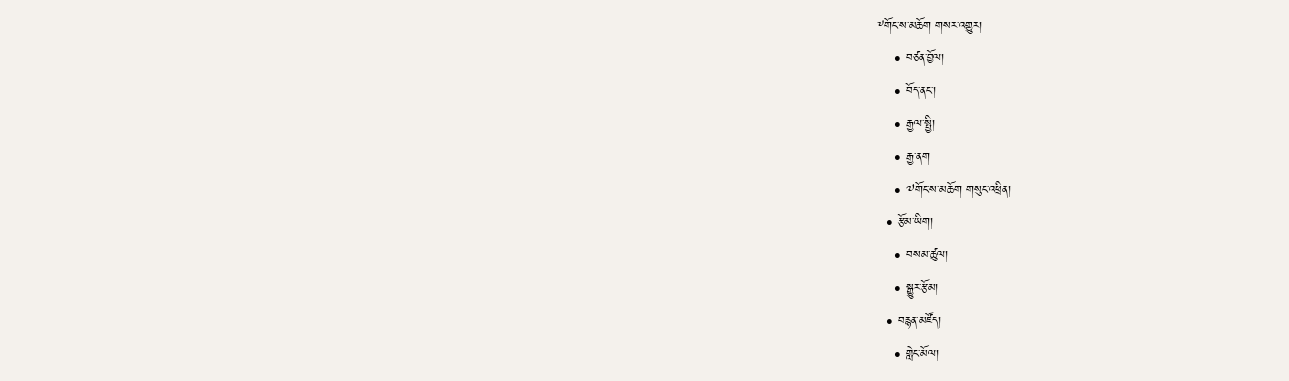༸གོང་ས་མཆོག གསར་འགྱུར།
    • བཙན་བྱོལ།
    • བོད་ནང་།
    • རྒྱལ་སྤྱི།
    • རྒྱ་ནག
    • ༧གོང་ས་མཆོག གསུང་འཕྲིན།
  • རྩོམ་ཡིག།
    • བསམ་ཚུལ།
    • སྒྱུར་རྩོམ།
  • བརྙན་མཛོད།
    • གླེང་མོལ།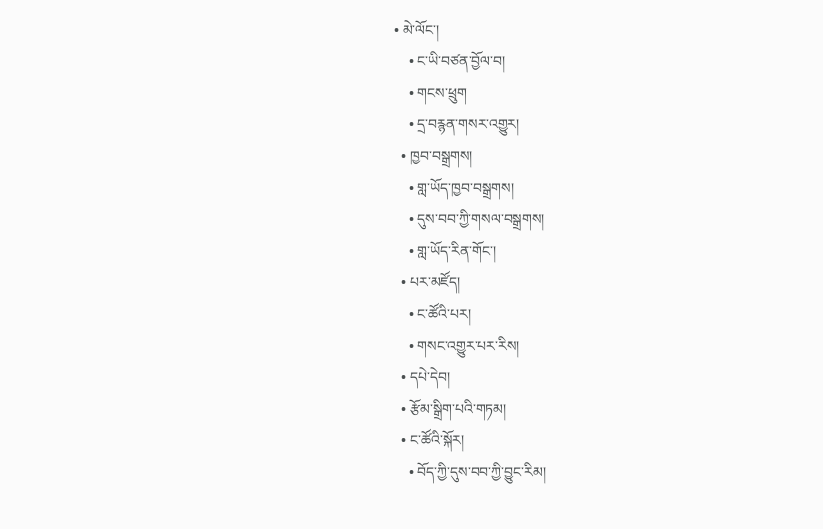• མེ་ལོང་།
    • ང་ཡི་བཙན་བྱོལ་བ།
    • གངས་ཕྲུག
    • དྲ་བརྙན་གསར་འགྱུར།
  • ཁྱབ་བསྒྲགས།
    • གླ་ཡོད་ཁྱབ་བསྒྲགས།
    • དུས་བབ་ཀྱི་གསལ་བསྒྲགས།
    • གླ་ཡོད་རིན་གོང་།
  • པར་མཛོད།
    • ང་ཚོའི་པར།
    • གསང་འགྱུར་པར་རིས།
  • དཔེ་དེབ།
  • རྩོམ་སྒྲིག་པའི་གཏམ།
  • ང་ཚོའི་སྐོར།
    • བོད་ཀྱི་དུས་བབ་ཀྱི་བྱུང་རིམ།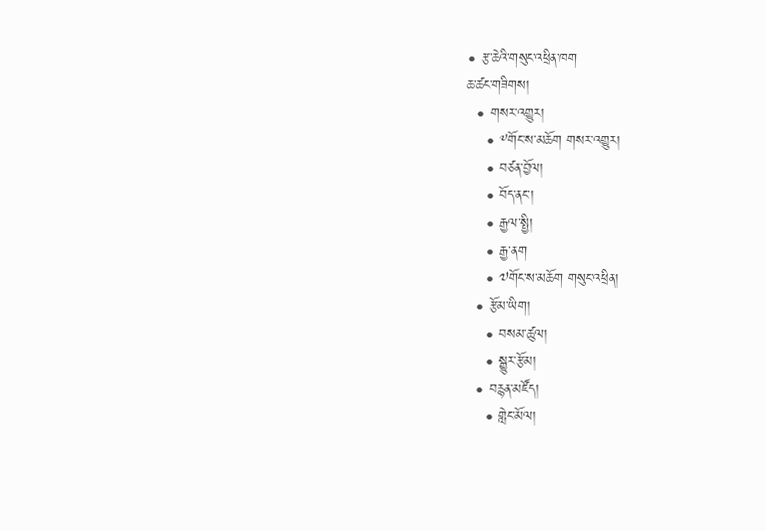• རྩ་ཆེའི་གསུང་འཕྲིན་ཁག
ཆ་ཚང་གཟིགས།
  • གསར་འགྱུར།
    • ༸གོང་ས་མཆོག གསར་འགྱུར།
    • བཙན་བྱོལ།
    • བོད་ནང་།
    • རྒྱལ་སྤྱི།
    • རྒྱ་ནག
    • ༧གོང་ས་མཆོག གསུང་འཕྲིན།
  • རྩོམ་ཡིག།
    • བསམ་ཚུལ།
    • སྒྱུར་རྩོམ།
  • བརྙན་མཛོད།
    • གླེང་མོལ།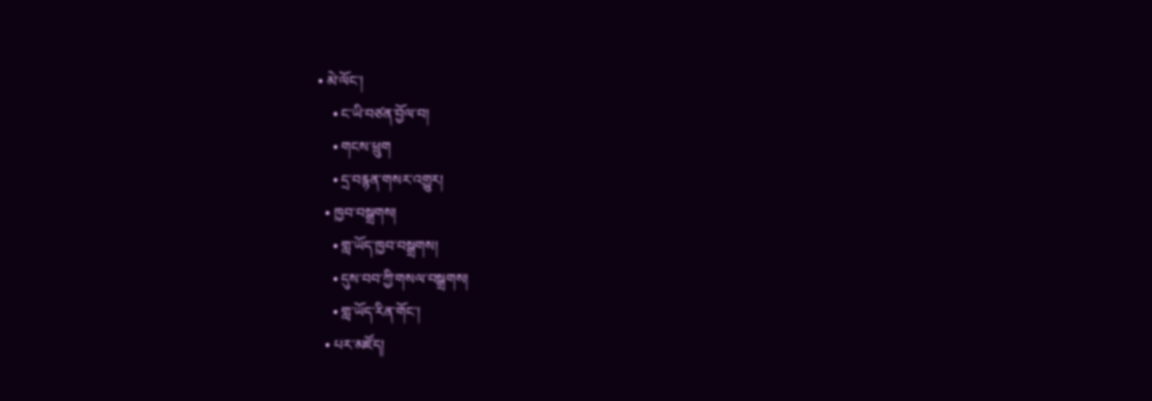• མེ་ལོང་།
    • ང་ཡི་བཙན་བྱོལ་བ།
    • གངས་ཕྲུག
    • དྲ་བརྙན་གསར་འགྱུར།
  • ཁྱབ་བསྒྲགས།
    • གླ་ཡོད་ཁྱབ་བསྒྲགས།
    • དུས་བབ་ཀྱི་གསལ་བསྒྲགས།
    • གླ་ཡོད་རིན་གོང་།
  • པར་མཛོད།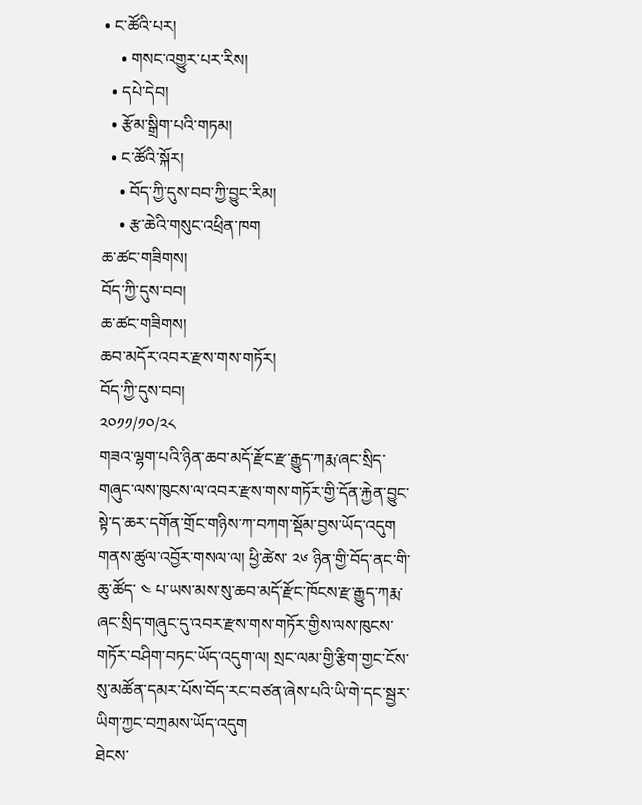• ང་ཚོའི་པར།
    • གསང་འགྱུར་པར་རིས།
  • དཔེ་དེབ།
  • རྩོམ་སྒྲིག་པའི་གཏམ།
  • ང་ཚོའི་སྐོར།
    • བོད་ཀྱི་དུས་བབ་ཀྱི་བྱུང་རིམ།
    • རྩ་ཆེའི་གསུང་འཕྲིན་ཁག
ཆ་ཚང་གཟིགས།
བོད་ཀྱི་དུས་བབ།
ཆ་ཚང་གཟིགས།
ཆབ་མདོར་འབར་རྫས་གས་གཏོར།
བོད་ཀྱི་དུས་བབ།
༢༠༡༡/༡༠/༢༨
གཟའ་ལྷག་པའི་ཉིན་ཆབ་མདོ་རྫོང་རྫ་རྒྱུད་ཀརྨ་ཞང་སྲིད་གཞུང་ལས་ཁུངས་ལ་འབར་རྫས་གས་གཏོར་གྱི་དོན་རྐྱེན་བྱུང་སྟེ་ད་ཆར་དགོན་གྲོང་གཉིས་ཀ་བཀག་སྡོམ་བྱས་ཡོད་འདུག
གནས་ཚུལ་འབྱོར་གསལ་ལ། ཕྱི་ཚེས་ ༢༦ ཉིན་གྱི་བོད་ནང་གི་ཆུ་ཚོད་ ༤ པ་ཡས་མས་སུ་ཆབ་མདོ་རྫོང་ཁོངས་རྫ་རྒྱུད་ཀརྨ་ཞང་སྲིད་གཞུང་དུ་འབར་རྫས་གས་གཏོར་གྱིས་ལས་ཁུངས་གཏོར་བཤིག་བཏང་ཡོད་འདུག་ལ། སྲང་ལམ་གྱི་རྩིག་གྱང་ངོས་སུ་མཚོན་དམར་པོས་བོད་རང་བཙན་ཞེས་པའི་ཡི་གེ་དང་སྦྱར་ཡིག་ཀྱང་བཀྲམས་ཡོད་འདུག
ཐེངས་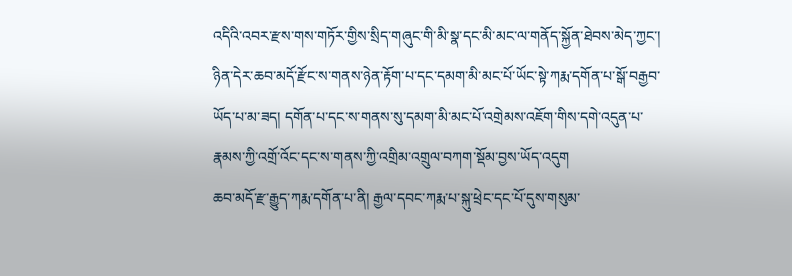འདིའི་འབར་རྫས་གས་གཏོར་གྱིས་སྲིད་གཞུང་གི་མི་སྣ་དང་མི་མང་ལ་གནོད་སྐྱོན་ཐེབས་མེད་ཀྱང་། ཉིན་དེར་ཆབ་མདོ་རྫོང་ས་གནས་ཉེན་རྟོག་པ་དང་དམག་མི་མང་པོ་ཡོང་སྟེ་ཀརྨ་དགོན་པ་སྒོ་བརྒྱབ་ཡོད་པ་མ་ཟད། དགོན་པ་དང་ས་གནས་སུ་དམག་མི་མང་པོ་འགྲེམས་འཇོག་གིས་དགེ་འདུན་པ་རྣམས་ཀྱི་འགྲོ་འོང་དང་ས་གནས་ཀྱི་འགྲིམ་འགྲུལ་བཀག་སྡོམ་བྱས་ཡོད་འདུག
ཆབ་མདོ་རྫ་རྒྱུད་ཀརྨ་དགོན་པ་ནི། རྒྱལ་དབང་ཀརྨ་པ་སྐུ་ཕྲེང་དང་པོ་དུས་གསུམ་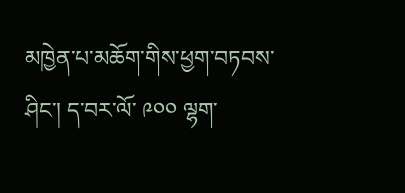མཁྱེན་པ་མཆོག་གིས་ཕྱག་བཏབས་ཤིང་། ད་བར་ལོ་ ༩༠༠ ལྷག་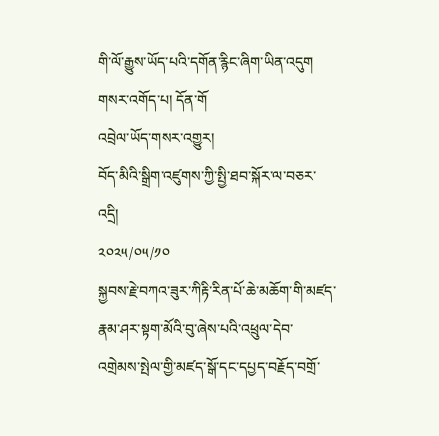གི་ལོ་རྒྱུས་ཡོད་པའི་དགོན་རྙིང་ཞིག་ཡིན་འདུག
གསར་འགོད་པ། དོན་གོ
འབྲེལ་ཡོད་གསར་འགྱུར།
བོད་མིའི་སྒྲིག་འཛུགས་ཀྱི་སྤྱི་ཐབ་སྐོར་ལ་བཅར་འདྲི།
༢༠༢༥/༠༥/༡༠
སྐྱབས་རྗེ་བཀའ་ཟུར་ཀིརྟི་རིན་པོ་ཆེ་མཆོག་གི་མཛད་རྣམ་ཤར་སྟག་མོའི་བུ་ཞེས་པའི་འཕྲུལ་དེབ་འགྲེམས་སྤེལ་གྱི་མཛད་སྒོ་དང་དཔྱད་བརྗོད་བགྲོ་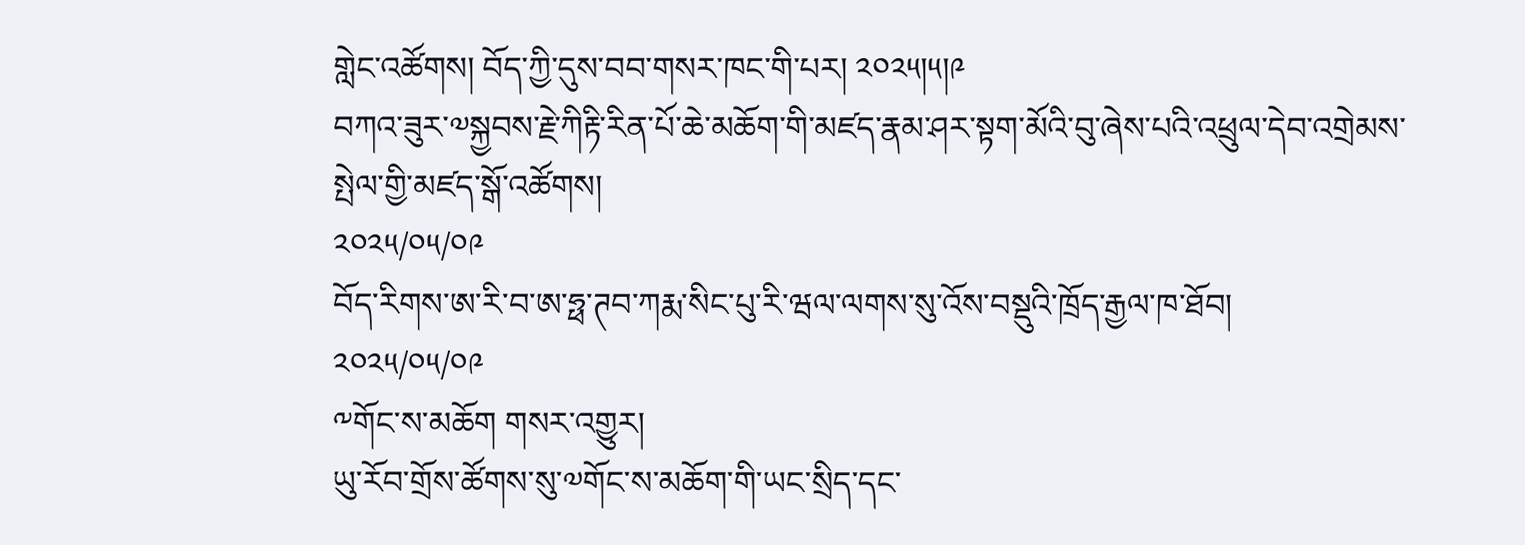གླེང་འཚོགས། བོད་ཀྱི་དུས་བབ་གསར་ཁང་གི་པར། ༢༠༢༥།༥།༩
བཀའ་ཟུར་༧སྐྱབས་རྗེ་ཀིརྟི་རིན་པོ་ཆེ་མཆོག་གི་མཛད་རྣམ་ཤར་སྟག་མོའི་བུ་ཞེས་པའི་འཕྲུལ་དེབ་འགྲེམས་སྤེལ་གྱི་མཛད་སྒོ་འཚོགས།
༢༠༢༥/༠༥/༠༩
བོད་རིགས་ཨ་རི་བ་ཨ་ཧྥ་ཊབ་ཀརྨ་སིང་པུ་རི་ཝལ་ལགས་སུ་འོས་བསྡུའི་ཁྲོད་རྒྱལ་ཁ་ཐོབ།
༢༠༢༥/༠༥/༠༩
༸གོང་ས་མཆོག གསར་འགྱུར།
ཡུ་རོབ་གྲོས་ཚོགས་སུ་༧གོང་ས་མཆོག་གི་ཡང་སྲིད་དང་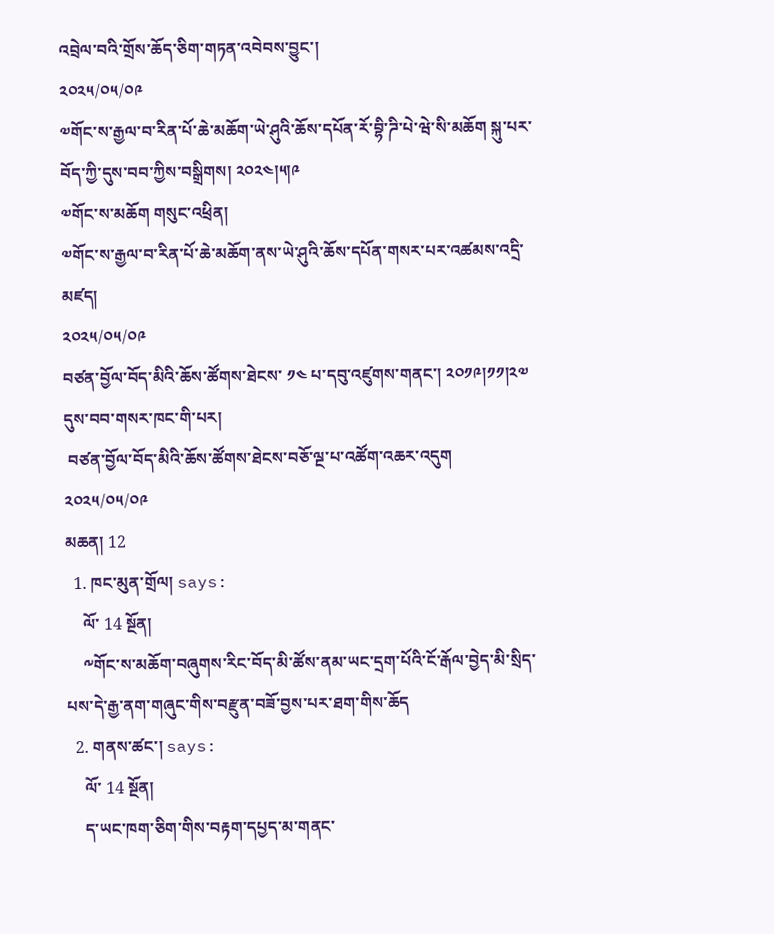འབྲེལ་བའི་གྲོས་ཆོད་ཅིག་གཏན་འབེབས་བྱུང་།
༢༠༢༥/༠༥/༠༩
༧གོང་ས་རྒྱལ་བ་རིན་པོ་ཆེ་མཆོག་ཡེ་ཤུའི་ཆོས་དཔོན་རོ་བྷི་ཌི་པེ་ཝེ་སི་མཆོག སྐུ་པར་བོད་ཀྱི་དུས་བབ་ཀྱིས་བསྒྲིགས། ༢༠༢༤།༥།༩
༧གོང་ས་མཆོག གསུང་འཕྲིན།
༧གོང་ས་རྒྱལ་བ་རིན་པོ་ཆེ་མཆོག་ནས་ཡེ་ཤུའི་ཆོས་དཔོན་གསར་པར་འཚམས་འདྲི་མཛད།
༢༠༢༥/༠༥/༠༩
བཙན་བྱོལ་བོད་མིའི་ཆོས་ཚོགས་ཐེངས་ ༡༤ པ་དབུ་འཛུགས་གནང་། ༢༠༡༩།༡༡།༢༧ དུས་བབ་གསར་ཁང་གི་པར།
 བཙན་བྱོལ་བོད་མིའི་ཆོས་ཚོགས་ཐེངས་བཅོ་ལྔ་པ་འཚོག་འཆར་འདུག
༢༠༢༥/༠༥/༠༩
མཆན། 12
  1. ཁང་མུན་གྲོལ། says:
    ལོ་ 14 སྔོན།
    ༸གོང་ས་མཆོག་བཞུགས་རིང་བོད་མི་ཚོས་ནམ་ཡང་དྲག་པོའི་ངོ་རྒོལ་བྱེད་མི་སྲིད་པས་དེ་རྒྱ་ནག་གཞུང་གིས་བརྫུན་བཟོ་བྱས་པར་ཐག་གིས་ཆོད
  2. གནས་ཚང་། says:
    ལོ་ 14 སྔོན།
    ད་ཡང་ཁག་ཅིག་གིས་བརྟག་དཔྱད་མ་གནང་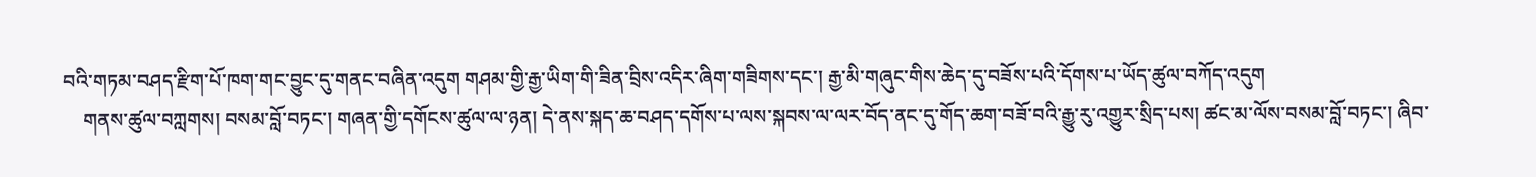བའི་གཏམ་བཤད་རྫིག་པོ་ཁག་གང་བྱུང་དུ་གནང་བཞིན་འདུག གཤམ་གྱི་རྒྱ་ཡིག་གི་ཟིན་བྲིས་འདིར་ཞིག་གཟིགས་དང་། རྒྱ་མི་གཞུང་གིས་ཆེད་དུ་བཟོས་པའི་དོགས་པ་ཡོད་ཚུལ་བཀོད་འདུག
    གནས་ཚུལ་བཀླགས། བསམ་བློ་བཏང་། གཞན་གྱི་དགོངས་ཚུལ་ལ་ཉན། དེ་ནས་སྐད་ཆ་བཤད་དགོས་པ་ལས་སྐབས་ལ་ལར་བོད་ནང་དུ་གོད་ཆག་བཟོ་བའི་རྒྱུ་རུ་འགྱུར་སྲིད་པས། ཚང་མ་ལོས་བསམ་བློ་བཏང་། ཞིབ་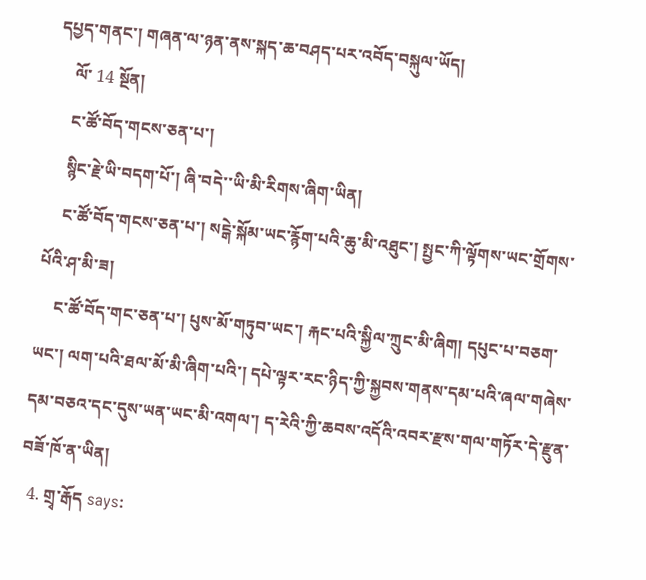དཔྱད་གནང་། གཞན་ལ་ཉན་ནས་སྐད་ཆ་བཤད་པར་འབོད་བསྐུལ་ཡོད།
    ལོ་ 14 སྔོན།
    ང་ཚོ་བོད་གངས་ཅན་པ་།
    སྙིང་རྗེ་ཡི་བདག་པོ་། ཞི་བདེ་་ཡི་མི་རིགས་ཞིག་ཡིན།
    ང་ཚོ་བོད་གངས་ཅན་པ་། སངྒེ་སྐོམ་ཡང་རྙོག་པའི་ཆུ་མི་འཐུང་། སྤྱང་ཀི་ལྟོགས་ཡང་གྲོགས་པོའི་ཤ་མི་ཟ།
    ང་ཚོ་བོད་གང་ཅན་པ་། པུས་མོ་གཏུབ་ཡང་། རྐང་པའི་སྐྱིལ་ཀྲུང་མི་ཞིག། དཔུང་པ་བཅག་ཡང་། ལག་པའི་ཐལ་མོ་མི་ཞིག་པའི་། དཔེ་ལྟར་རང་ཉིད་ཀྱི་སྐྱབས་གནས་དམ་པའི་ཞལ་གཞེས་དམ་བཅའ་དང་དུས་ཡན་ཡང་མི་འགལ་། ད་རེའི་ཀྱི་ཆབས་འདོའི་འབར་རྫས་གལ་གཏོར་དེ་རྫུན་བཟོ་ཁོ་ན་ཡིན།
  4. གྲྭ་རྒོད says: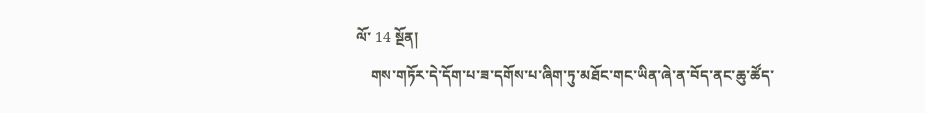ལོ་ 14 སྔོན།
    གས་གཏོར་དེ་དོག་པ་ཟ་དགོས་པ་ཞིག་ཏུ་མཐོང་གང་ཡིན་ཞེ་ན་བོད་ནང་ཆུ་ཚོད་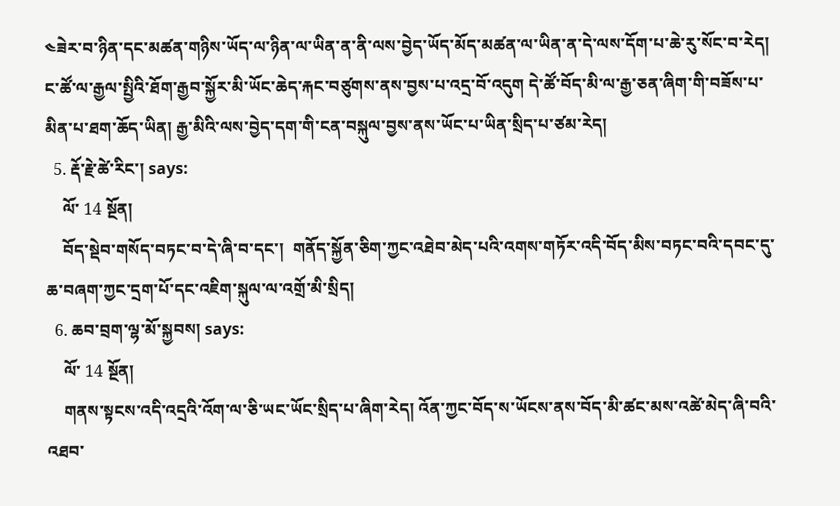༤ཟེར་བ་ཉིན་དང་མཚན་གཉིས་ཡོད་ལ་ཉིན་ལ་ཡིན་ན་ནི་ལས་བྱེད་ཡོད་མོད་མཚན་ལ་ཡིན་ན་དེ་ལས་དོག་པ་ཆེ་རུ་སོང་བ་རེད། ང་ཚོ་ལ་རྒྱལ་སྤྱིའི་ཐོག་རྒྱབ་སྐྱོར་མི་ཡོང་ཆེད་རྐང་བཙུགས་ནས་བྱས་པ་འདྲ་བོ་འདུག དེ་ཚོ་བོད་མི་ལ་རྒྱ་ཅན་ཞིག་གི་བཟོས་པ་མིན་པ་ཐག་ཆོད་ཡིན། རྒྱ་མིའི་ལས་བྱེད་དག་གི་ངན་བསྐུལ་བྱས་ནས་ཡོང་པ་ཡིན་སྲིད་པ་ཙམ་རེད།
  5. རྡོ་རྗེ་ཚེ་རིང་། says:
    ལོ་ 14 སྔོན།
    བོད་སྡེབ་གསོད་བཏང་བ་དེ་ཞི་བ་དང་།  གནོད་སྐྱོན་ཅིག་ཀྱང་འཐེབ་མེད་པའི་འགས་གཏོར་འདི་བོད་མིས་བཏང་བའི་དབང་དུ་ཆ་བཞག་ཀྱང་དྲག་པོ་དང་འཇིག་སྐུལ་ལ་འགྲོ་མི་སྲིད།
  6. ཆབ་བྲག་ལྷ་མོ་སྐྱབས། says:
    ལོ་ 14 སྔོན།
    གནས་སྟངས་འདི་འདྲའི་འོག་ལ་ཅི་ཡང་ཡོང་སྲིད་པ་ཞིག་རེད། འོན་ཀྱང་བོད་ས་ཡོངས་ནས་བོད་མི་ཚང་མས་འཚེ་མེད་ཞི་བའི་འཐབ་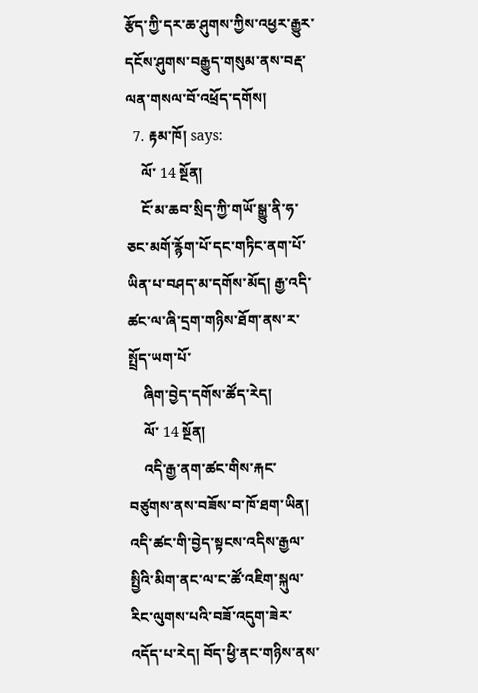རྩོད་ཀྱི་དར་ཆ་ཤུགས་ཀྱིས་འཕྱར་རྒྱུར་དངོས་ཤུགས་བརྒྱུད་གསུམ་ནས་བརྡ་ལན་གསལ་བོ་འཕྲོད་དགོས།
  7. རྟམ་ཁོ། says:
    ལོ་ 14 སྔོན།
    ངོ་མ་ཆབ་སྲིད་ཀྱི་གཡོ་སྒྱུ་ནི་ཧ་ཅང་མགོ་རྙོག་པོ་དང་གཏིང་ནག་པོ་ཡིན་པ་བཤད་མ་དགོས་མོད། རྒྱ་འདི་ཚང་ལ་ཞི་དྲག་གཉིས་ཐོག་ནས་ར་སྤྲོད་ཡག་པོ་
    ཞིག་བྱེད་དགོས་ཚོད་རེད།
    ལོ་ 14 སྔོན།
    འདི་རྒྱ་ནག་ཚང་གིས་རྐང་བཙུགས་ནས་བཟོས་བ་ཁོ་ཐག་ཡིན། འདི་ཚང་གི་བྱེད་སྟངས་འདིས་རྒྱལ་སྤྱིའི་མིག་ནང་ལ་ང་ཚོ་འཇིག་སྐུལ་རིང་ལུགས་པའི་བཟོ་འདུག་ཟེར་འདོད་པ་རེད། བོད་ཕྱི་ནང་གཉིས་ནས་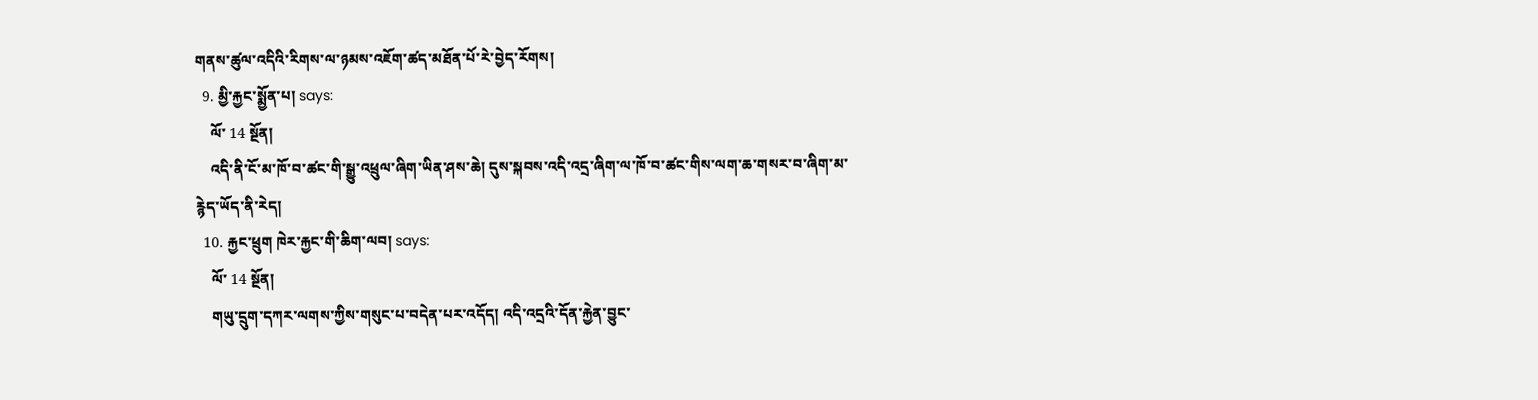གནས་ཚུལ་འདིའི་རིགས་ལ་ཉམས་འཇོག་ཚད་མཐོན་པོ་རེ་བྱེད་རོགས།
  9. མྱི་རྐྱང་སྨྱོན་པ། says:
    ལོ་ 14 སྔོན།
    འདི་ནི་ངོ་མ་ཁོ་བ་ཚང་གི་སྒྱུ་འཕྲུལ་ཞིག་ཡིན་ཤས་ཆེ། དུས་སྐབས་འདི་འདྲ་ཞིག་ལ་ཁོ་བ་ཚང་གིས་ལག་ཆ་གསར་བ་ཞིག་མ་རྙེད་ཡོད་ནི་རེད།
  10. རྐྱང་ཕྲུག ཁེར་རྐྱང་གི་ཆིག་ལབ། says:
    ལོ་ 14 སྔོན།
    གཡུ་དྲུག་དཀར་ལགས་ཀྱིས་གསུང་པ་བདེན་པར་འདོད། འདི་འདྲའི་དོན་རྐྱེན་བྱུང་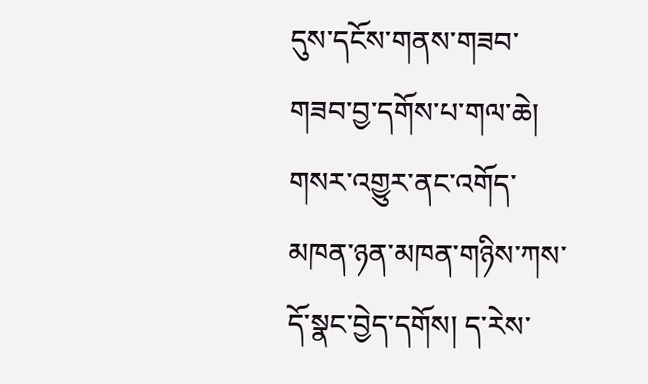དུས་དངོས་གནས་གཟབ་གཟབ་བྱ་དགོས་པ་གལ་ཆེ། གསར་འགྱུར་ནང་འགོད་མཁན་ཉན་མཁན་གཉིས་ཀས་དོ་སྣང་བྱེད་དགོས། ད་རེས་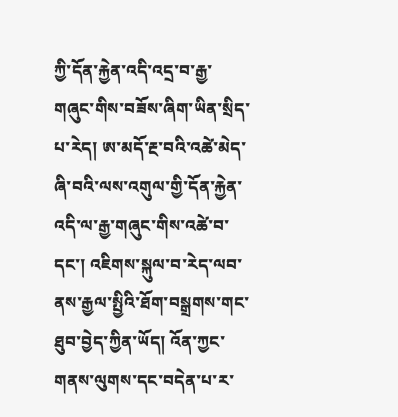ཀྱི་དོན་རྐྱེན་འདི་འདྲ་བ་རྒྱ་གཞུང་གིས་བཟོས་ཞིག་ཡིན་སྲིད་པ་རེད། ཨ་མདོ་རྔ་བའི་འཚེ་མེད་ཞི་བའི་ལས་འགུལ་གྱི་དོན་རྐྱེན་འདི་ལ་རྒྱ་གཞུང་གིས་འཚེ་བ་དང་། འཇིགས་སྐུལ་བ་རེད་ལབ་ནས་རྒྱལ་སྤྱིའི་ཐོག་བསྒྲགས་གང་ཐུབ་བྱེད་ཀྱིན་ཡོད། འོན་ཀྱང་གནས་ལུགས་དང་བདེན་པ་ར་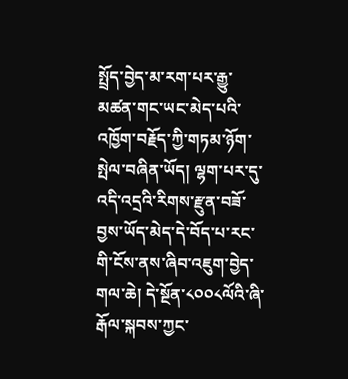སྤྲོད་བྱེད་མ་རག་པར་རྒྱུ་མཚན་གང་ཡང་མེད་པའི་འཁྱོག་བརྗོད་ཀྱི་གཏམ་ཉོག་སྤེལ་བཞིན་ཡོད། ལྷག་པར་དུ་འདི་འདྲའི་རིགས་རྫུན་བཟོ་བྱས་ཡོད་མེད་དེ་བོད་པ་རང་གི་ངོས་ནས་ཞིབ་འཇུག་བྱེད་གལ་ཆེ། དེ་སྔོན་༨༠༠༨ལོའི་ཞི་རྒོལ་སྐབས་ཀྱང་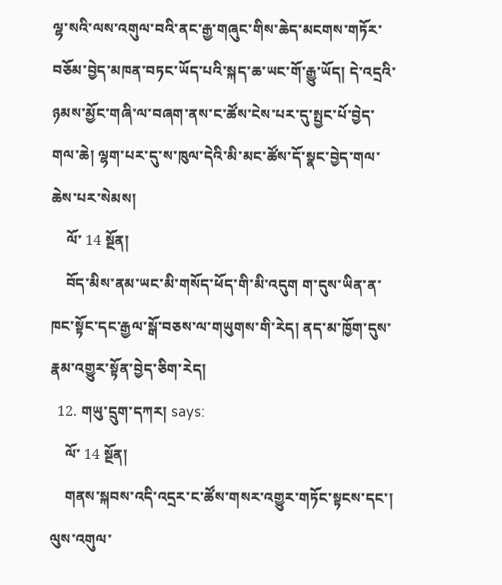ལྷ་སའི་ལས་འགུལ་བའི་ནང་རྒྱ་གཞུང་གིས་ཆེད་མངགས་གཏོར་བཅོམ་བྱེད་མཁན་བཏང་ཡོད་པའི་སྐད་ཆ་ཡང་གོ་རྒྱུ་ཡོད། དེ་འདྲའི་ཉམས་མྱོང་གཞི་ལ་བཞག་ནས་ང་ཚོས་ངེས་པར་དུ་སྤྱང་པོ་བྱེད་གལ་ཆེ། ལྷག་པར་དུ་ས་ཁུལ་དེའི་མི་མང་ཚོས་དོ་སྣང་བྱེད་གལ་ཆེས་པར་སེམས།
    ལོ་ 14 སྔོན།
    བོད་མིས་ནམ་ཡང་མི་གསོད་ཕོད་གི་མི་འདུག ག་དུས་ཡིན་ན་ཁང་སྟོང་དང་རྒྱལ་སྒོ་བཅས་ལ་གཡུགས་གི་རེད། ནད་མ་ཁྱོག་དུས་རྣམ་འགྱུར་སྟོན་བྱེད་ཅིག་རེད།
  12. གཡུ་དྲུག་དཀར། says:
    ལོ་ 14 སྔོན།
    གནས་སྐབས་འདི་འདྲར་ང་ཚོས་གསར་འགྱུར་གཏོང་སྟངས་དང་། ལུས་འགུལ་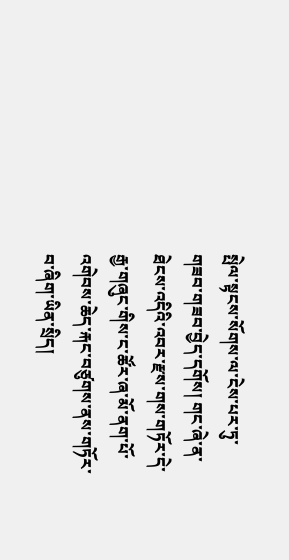སྤེལ་སྟངས་སོགས་ལ་ངེས་པར་ཏུ་གཟབ་གཟབ་བྱེད་དགོས། གང་ཞེ་ན་ཐེངས་འདིའི་འབར་རྫས་གས་གཏོར་དེ་རྒྱ་གཞུང་གིས་ང་ཚོར་ཞ་མོ་ནག་པོ་འགེབས་ཆེད་རྐང་བཙུགས་ནས་གཏོར་བ་ཞིག་ཡིན་སྲིད།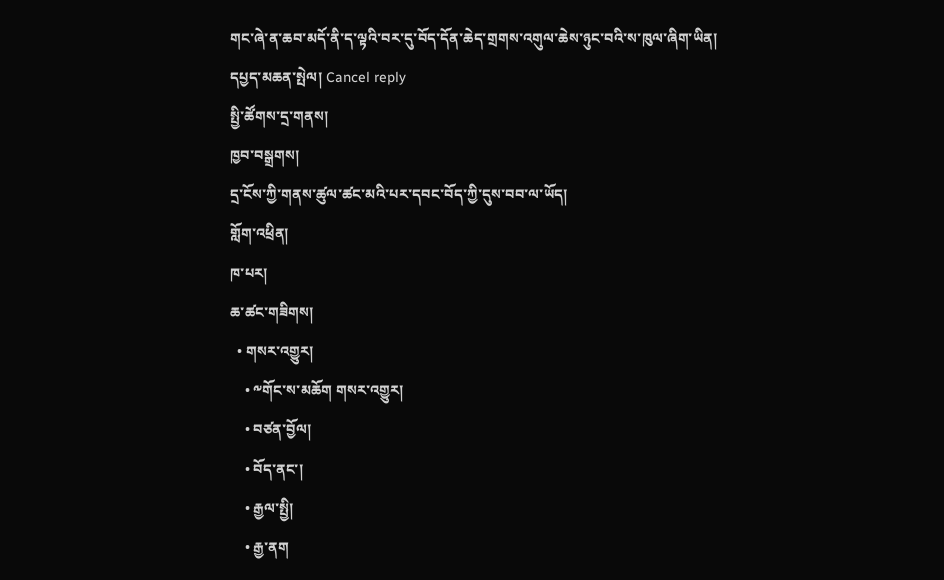གང་ཞེ་ན་ཆབ་མདོ་ནི་ད་ལྟའི་བར་དུ་བོད་དོན་ཆེད་གྲགས་འགུལ་ཆེས་ཉུང་བའི་ས་ཁུལ་ཞིག་ཡིན།
དཔྱད་མཆན་སྤེལ། Cancel reply
སྤྱི་ཚོགས་དྲ་གནས།
ཁྱབ་བསྒྲགས།
དྲ་ངོས་ཀྱི་གནས་ཚུལ་ཚང་མའི་པར་དབང་བོད་ཀྱི་དུས་བབ་ལ་ཡོད།
གློག་འཕྲིན།
ཁ་པར།
ཆ་ཚང་གཟིགས།
  • གསར་འགྱུར།
    • ༸གོང་ས་མཆོག གསར་འགྱུར།
    • བཙན་བྱོལ།
    • བོད་ནང་།
    • རྒྱལ་སྤྱི།
    • རྒྱ་ནག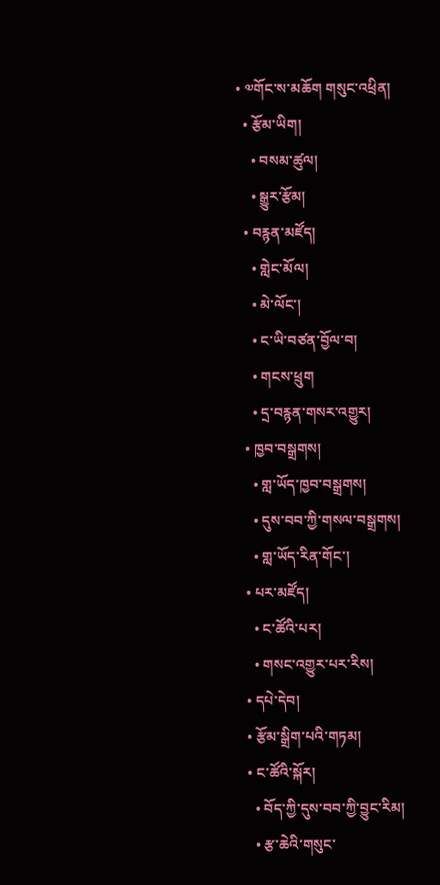• ༧གོང་ས་མཆོག གསུང་འཕྲིན།
  • རྩོམ་ཡིག།
    • བསམ་ཚུལ།
    • སྒྱུར་རྩོམ།
  • བརྙན་མཛོད།
    • གླེང་མོལ།
    • མེ་ལོང་།
    • ང་ཡི་བཙན་བྱོལ་བ།
    • གངས་ཕྲུག
    • དྲ་བརྙན་གསར་འགྱུར།
  • ཁྱབ་བསྒྲགས།
    • གླ་ཡོད་ཁྱབ་བསྒྲགས།
    • དུས་བབ་ཀྱི་གསལ་བསྒྲགས།
    • གླ་ཡོད་རིན་གོང་།
  • པར་མཛོད།
    • ང་ཚོའི་པར།
    • གསང་འགྱུར་པར་རིས།
  • དཔེ་དེབ།
  • རྩོམ་སྒྲིག་པའི་གཏམ།
  • ང་ཚོའི་སྐོར།
    • བོད་ཀྱི་དུས་བབ་ཀྱི་བྱུང་རིམ།
    • རྩ་ཆེའི་གསུང་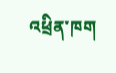འཕྲིན་ཁག